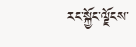རང་སྐྱོང་ལྗོངས་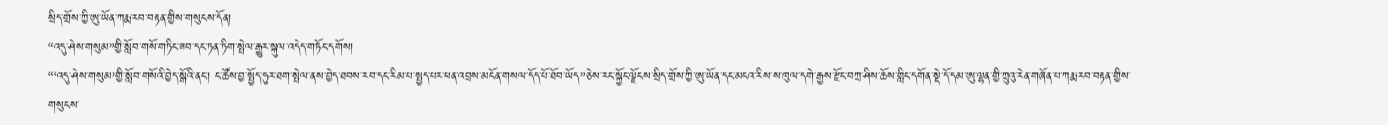སྲིད་གྲོས་ཀྱི་ཨུ་ཡོན་ཀརྨ་རབ་བརྟན་གྱིས་གསུངས་དོན།
“འདུ་ཤེས་གསུམ”གྱི་སློབ་གསོ་གཏིང་ཟབ་དང་ཏན་ཏིག་སྤེལ་རྒྱུར་སྐུལ་འདེད་གཏོང་དགོས།
“‘འདུ་ཤེས་གསུམ’གྱི་སློབ་གསོའི་བྱེད་སྒོའི་ནང་། ང་ཚོས་བྱ་སྤྱོད་ཧུར་ཐག་སྤེལ་ནས་བྱེད་ཐབས་རབ་དང་རིམ་པ་སྤྱད་པར་ཕན་འབྲས་མངོན་གསལ་དོད་པོ་ཐོབ་ཡོད”ཅེས་རང་སྐྱོང་ལྗོངས་སྲིད་གྲོས་ཀྱི་ཨུ་ཡོན་དང་མངའ་རིས་ས་ཁུལ་དགེ་རྒྱས་རྫོང་བཀྲ་ཤིས་ཆོས་གླིང་དགོན་སྡེ་དོ་དམ་ཨུ་ལྷན་གྱི་ཀྲུའུ་རེན་གཞོན་པ་ཀརྨ་རབ་བརྟན་གྱིས་གསུངས་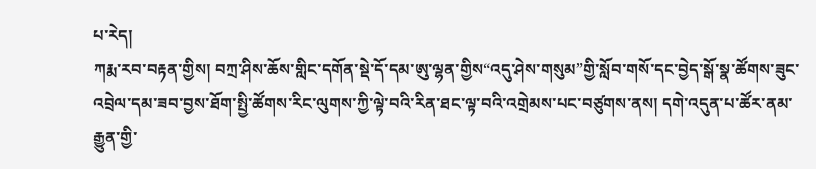པ་རེད།
ཀརྨ་རབ་བརྟན་གྱིས། བཀྲ་ཤིས་ཆོས་གླིང་དགོན་སྡེ་དོ་དམ་ཨུ་ལྷན་གྱིས“འདུ་ཤེས་གསུམ”གྱི་སློབ་གསོ་དང་བྱེད་སྒོ་སྣ་ཚོགས་ཟུང་འབྲེལ་དམ་ཟབ་བྱས་ཐོག་སྤྱི་ཚོགས་རིང་ལུགས་ཀྱི་ལྟེ་བའི་རིན་ཐང་ལྟ་བའི་འགྲེམས་པང་བཙུགས་ནས། དགེ་འདུན་པ་ཚོར་ནམ་རྒྱུན་གྱི་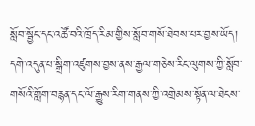སློབ་སྦྱོང་དང་འཚོ་བའི་ཁྲོད་རིམ་གྱིས་སློབ་གསོ་ཐེབས་པར་བྱས་ཡོད། དགེ་འདུན་པ་སྒྲིག་འཛུགས་བྱས་ནས་རྒྱལ་གཅེས་རིང་ལུགས་ཀྱི་སློབ་གསོའི་གློག་བརྙན་དང་ལོ་རྒྱུས་རིག་གནས་ཀྱི་འགྲེམས་སྟོན་ལ་ཐེངས་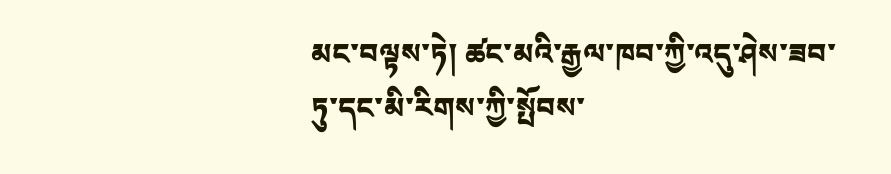མང་བལྟས་ཏེ། ཚང་མའི་རྒྱལ་ཁབ་ཀྱི་འདུ་ཤེས་ཟབ་ཏུ་དང་མི་རིགས་ཀྱི་སྤོབས་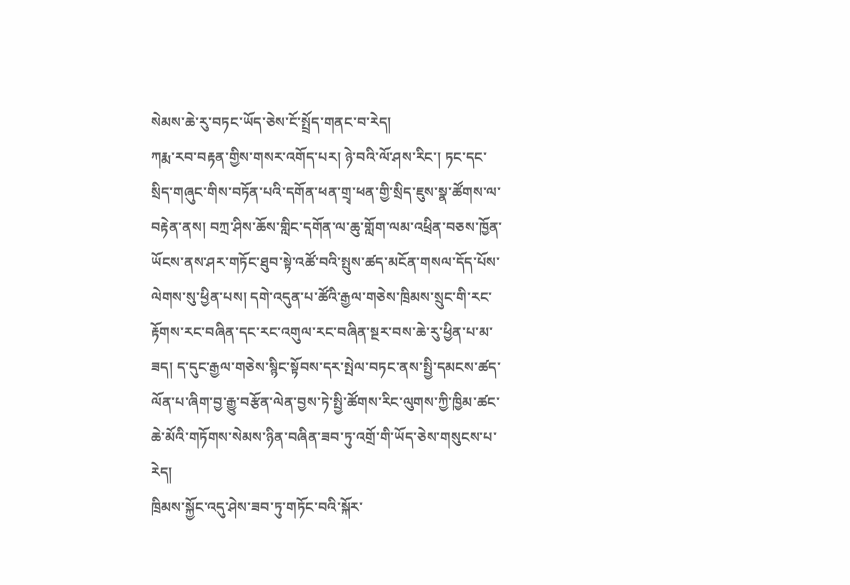སེམས་ཆེ་རུ་བཏང་ཡོད་ཅེས་ངོ་སྤྲོད་གནང་བ་རེད།
ཀརྨ་རབ་བརྟན་གྱིས་གསར་འགོད་པར། ཉེ་བའི་ལོ་ཤས་རིང་། ཏང་དང་སྲིད་གཞུང་གིས་བཏོན་པའི་དགོན་ཕན་གྲྭ་ཕན་གྱི་སྲིད་ཇུས་སྣ་ཚོགས་ལ་བརྟེན་ནས། བཀྲ་ཤིས་ཆོས་གླིང་དགོན་ལ་ཆུ་གློག་ལམ་འཕྲིན་བཅས་ཁྱོན་ཡོངས་ནས་ཤར་གཏོང་ཐུབ་སྟེ་འཚོ་བའི་སྤུས་ཚད་མངོན་གསལ་དོད་པོས་ལེགས་སུ་ཕྱིན་པས། དགེ་འདུན་པ་ཚོའི་རྒྱལ་གཅེས་ཁྲིམས་སྲུང་གི་རང་རྟོགས་རང་བཞིན་དང་རང་འགུལ་རང་བཞིན་སྔར་བས་ཆེ་རུ་ཕྱིན་པ་མ་ཟད། ད་དུང་རྒྱལ་གཅེས་སྙིང་སྟོབས་དར་སྤེལ་བཏང་ནས་སྤྱི་དམངས་ཚད་ལོན་པ་ཞིག་བྱ་རྒྱུ་བརྩོན་ལེན་བྱས་ཏེ་སྤྱི་ཚོགས་རིང་ལུགས་ཀྱི་ཁྱིམ་ཚང་ཆེ་མོའི་གཏོགས་སེམས་ཉིན་བཞིན་ཟབ་ཏུ་འགྲོ་གི་ཡོད་ཅེས་གསུངས་པ་རེད།
ཁྲིམས་སྐྱོང་འདུ་ཤེས་ཟབ་ཏུ་གཏོང་བའི་སྐོར་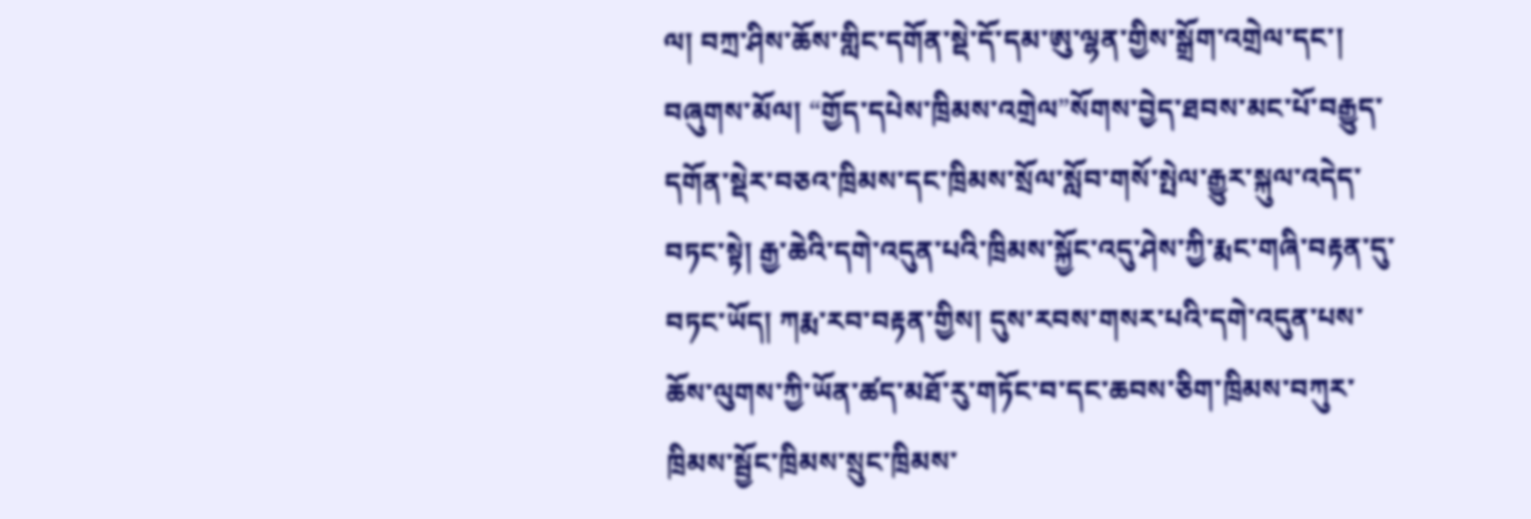ལ། བཀྲ་ཤིས་ཆོས་གླིང་དགོན་སྡེ་དོ་དམ་ཨུ་ལྷན་གྱིས་སྒྲོག་འགྲེལ་དང་། བཞུགས་མོལ། “གྱོད་དཔེས་ཁྲིམས་འགྲེལ”སོགས་བྱེད་ཐབས་མང་པོ་བརྒྱུད་དགོན་སྡེར་བཅའ་ཁྲིམས་དང་ཁྲིམས་སྲོལ་སློབ་གསོ་སྤེལ་རྒྱུར་སྐུལ་འདེད་བཏང་སྟེ། རྒྱ་ཆེའི་དགེ་འདུན་པའི་ཁྲིམས་སྐྱོང་འདུ་ཤེས་ཀྱི་རྨང་གཞི་བརྟན་དུ་བཏང་ཡོད། ཀརྨ་རབ་བརྟན་གྱིས། དུས་རབས་གསར་པའི་དགེ་འདུན་པས་ཆོས་ལུགས་ཀྱི་ཡོན་ཚད་མཐོ་རུ་གཏོང་བ་དང་ཆབས་ཅིག་ཁྲིམས་བཀུར་ཁྲིམས་སྦྱོང་ཁྲིམས་སྲུང་ཁྲིམས་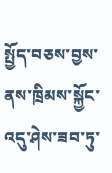སྤྱོད་བཅས་བྱས་ནས་ཁྲིམས་སྐྱོང་འདུ་ཤེས་ཟབ་ཏུ་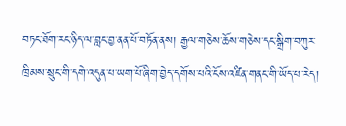བཏང་ཐོག་རང་ཉིད་ལ་བླང་བྱ་ནན་པོ་བཏོན་ནས། རྒྱལ་གཅེས་ཆོས་གཅེས་དང་སྒྲིག་བཀུར་ཁྲིམས་སྲུང་གི་དགེ་འདུན་པ་ཡག་པོ་ཞིག་བྱེད་དགོས་པའི་ངོས་འཛིན་གནང་གི་ཡོད་པ་རེད།